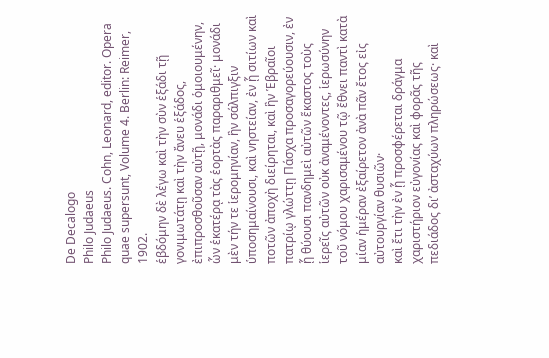De Decalogo
Philo Judaeus
Philo Judaeus. Cohn, Leonard, editor. Opera quae supersunt, Volume 4. Berlin: Reimer, 1902.
ἑβδόμην δὲ λέγω καὶ τὴν σὺν ἑξάδι τῇ γονιμωτάτῃ καὶ τὴν ἄνευ ἑξάδος, ἐπιπροσθοῦσαν αὐτῇ, μονάδι ὁμοιουμένην, ὧν ἑκατέρᾳ τὰς ἑορτὰς παραριθμεῖ· μονάδι μὲν τήν τε ἱερομηνίαν, ἣν σάλπιγξιν ὑποσημαίνουσι, καὶ νηστείαν, ἐν ᾗ σιτίων καὶ ποτῶν ἀποχὴ διείρηται, καὶ ἣν Ἑβραῖοι πατρίῳ γλώττῃ Πάσχα προσαγορεύουσιν, ἐν ᾗ θύουσι πανδημεὶ αὐτῶν ἕκαστος τοὺς ἱερεῖς αὐτῶν οὐκ ἀναμένοντες, ἱερωσύνην τοῦ νόμου χαρισαμένου τῷ ἔθνει παντὶ κατὰ μίαν ἡμέραν ἐξαίρετον ἀνὰ πᾶν ἔτος εἰς αὐτουργίαν θυσιῶν·
καὶ ἔτι τὴν ἐν ᾗ προσφέρεται δράγμα χαριστήριον εὐγονίας καὶ φορᾶς τῆς πεδιάδος δι’ ἀσταχύων πληρώσεως· καὶ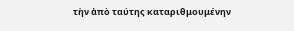τὴν ἀπὸ ταύτης καταριθμουμένην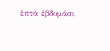ἑπτὰ ἑβδομάσι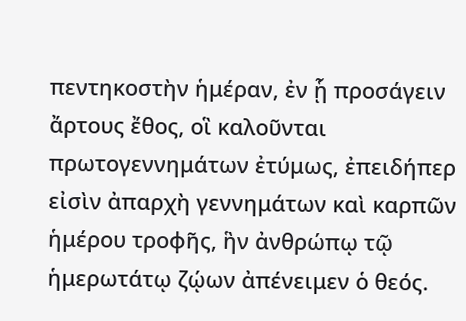πεντηκοστὴν ἡμέραν, ἐν ᾗ προσάγειν ἄρτους ἔθος, οἳ καλοῦνται πρωτογεννημάτων ἐτύμως, ἐπειδήπερ εἰσὶν ἀπαρχὴ γεννημάτων καὶ καρπῶν ἡμέρου τροφῆς, ἣν ἀνθρώπῳ τῷ ἡμερωτάτῳ ζῴων ἀπένειμεν ὁ θεός.